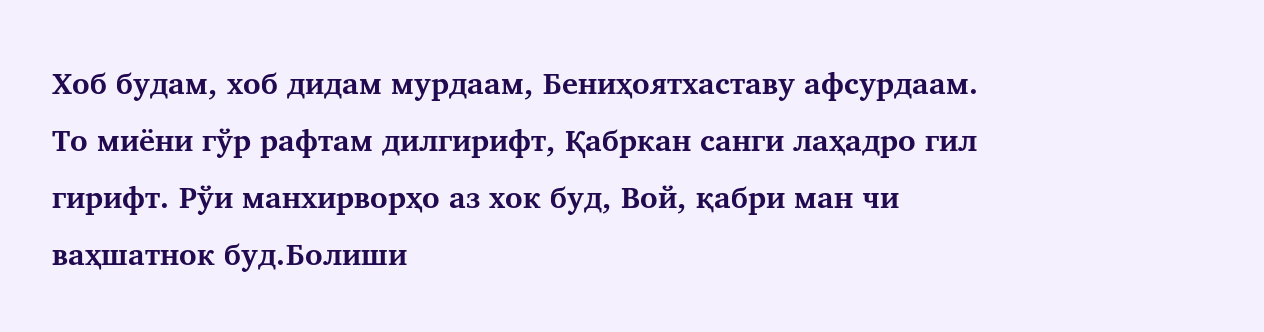Хоб будам, хоб дидам мурдаам, Бениҳоятхаставу афсурдаам. То миёни гўр рафтам дилгирифт, Қабркан санги лаҳадро гил гирифт. Рўи манхирворҳо аз хок буд, Вой, қабри ман чи ваҳшатнок буд.Болиши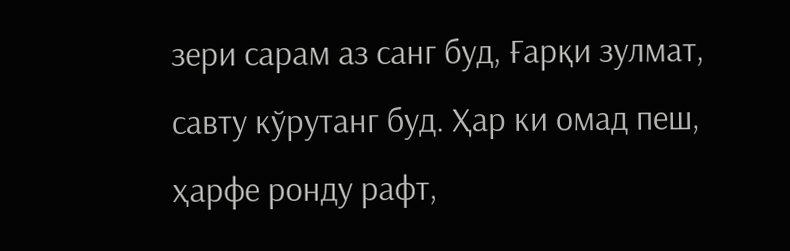зери сарам аз санг буд, Ғарқи зулмат, савту кўрутанг буд. Ҳар ки омад пеш, ҳарфе ронду рафт,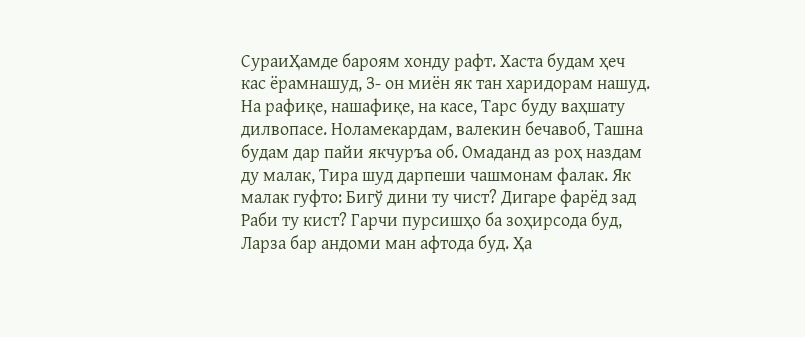СураиҲамде бароям хонду рафт. Хаста будам ҳеч кас ёрамнашуд, З- он миён як тан харидорам нашуд. На рафиқе, нашафиқе, на касе, Тарс буду ваҳшату дилвопасе. Ноламекардам, валекин бечавоб, Ташна будам дар пайи якчуръа об. Омаданд аз роҳ наздам ду малак, Тира шуд дарпеши чашмонам фалак. Як малак гуфто: Бигў дини ту чист? Дигаре фарёд зад Раби ту кист? Гарчи пурсишҳо ба зоҳирсода буд, Ларза бар андоми ман афтода буд. Ҳа